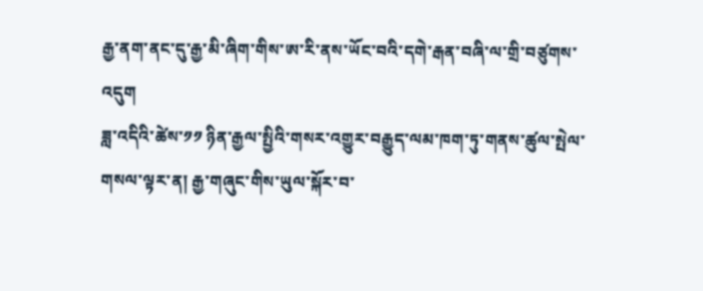རྒྱ་ནག་ནང་དུ་རྒྱ་མི་ཞིག་གིས་ཨ་རི་ནས་ཡོང་བའི་དགེ་རྒན་བཞི་ལ་གྲི་བཙུགས་འདུག
ཟླ་འདིའི་ཚེས་༡༡ ཉིན་རྒྱལ་སྤྱིའི་གསར་འགྱུར་བརྒྱུད་ལམ་ཁག་ཏུ་གནས་ཚུལ་སྤེལ་གསལ་ལྟར་ན། རྒྱ་གཞུང་གིས་ཡུལ་སྐོར་བ་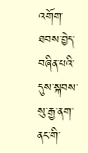འགོག་ཐབས་བྱེད་བཞིན་པའི་དུས་སྐབས་སུ་རྒྱ་ནག་ནང་གི་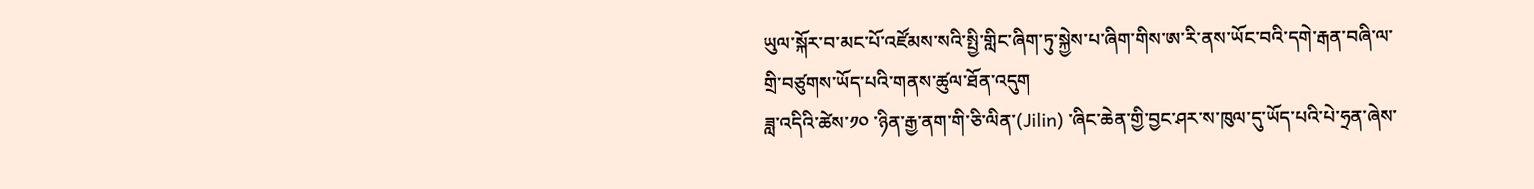ཡུལ་སྐོར་བ་མང་པོ་འཛོམས་སའི་སྤྱི་གླིང་ཞིག་ཏུ་སྐྱེས་པ་ཞིག་གིས་ཨ་རི་ནས་ཡོང་བའི་དགེ་རྒན་བཞི་ལ་གྲི་བཙུགས་ཡོད་པའི་གནས་ཚུལ་ཐོན་འདུག
ཟླ་འདིའི་ཚེས་༡༠ ་ཉིན་རྒྱ་ནག་གི་ཅི་ལིན་(Jilin) ་ཞིང་ཆེན་གྱི་བྱང་ཤར་ས་ཁུལ་དུ་ཡོད་པའི་པེ་ཧྲན་ཞེས་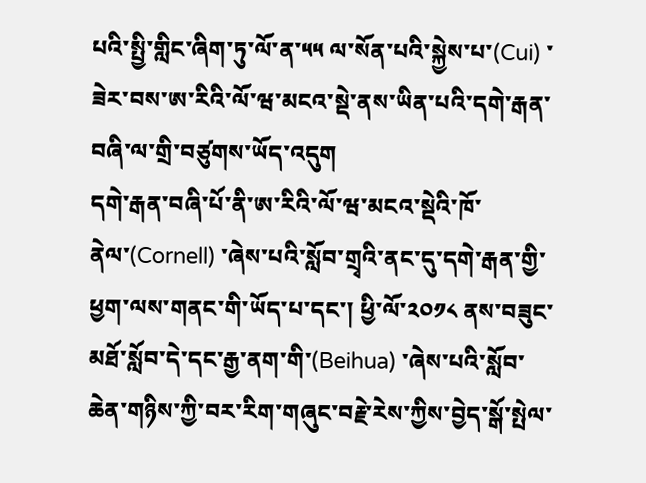པའི་སྤྱི་གླིང་ཞིག་ཏུ་ལོ་ན་༥༥ ལ་སོན་པའི་སྐྱེས་པ་(Cui) ་ཟེར་བས་ཨ་རིའི་ལོ་ཝ་མངའ་སྡེ་ནས་ཡིན་པའི་དགེ་རྒན་བཞི་ལ་གྲི་བཙུགས་ཡོད་འདུག
དགེ་རྒན་བཞི་པོ་ནི་ཨ་རིའི་ལོ་ཝ་མངའ་སྡེའི་ཁོ་ནེལ་(Cornell) ་ཞེས་པའི་སློབ་གྲྭའི་ནང་དུ་དགེ་རྒན་གྱི་ཕྱག་ལས་གནང་གི་ཡོད་པ་དང་། ཕྱི་ལོ་༢༠༡༨ ནས་བཟུང་མཐོ་སློབ་དེ་དང་རྒྱ་ནག་གི་(Beihua) ་ཞེས་པའི་སློབ་ཆེན་གཉིས་ཀྱི་བར་རིག་གཞུང་བརྗེ་རེས་ཀྱིས་བྱེད་སྒོ་སྤེལ་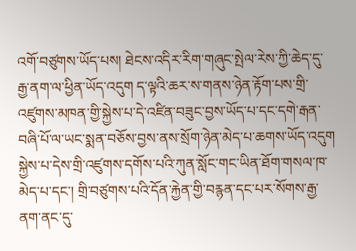འགོ་བཙུགས་ཡོད་པས། ཐེངས་འདིར་རིག་གཞུང་སྤེལ་རེས་ཀྱི་ཆེད་དུ་རྒྱ་ནག་ལ་ཕྱིན་ཡོད་འདུག ད་ལྟའི་ཆར་ས་གནས་ཉེན་རྟོག་པས་གྲི་འཛུགས་མཁན་གྱི་སྐྱེས་པ་དེ་འཛིན་བཟུང་བྱས་ཡོད་པ་དང་དགེ་རྒན་བཞི་པོ་ལ་ཡང་སྨན་བཅོས་བྱས་ནས་སྲོག་ཉེན་མེད་པ་ཆགས་ཡོད་འདུག
སྐྱེས་པ་དེས་གྲི་འཛུགས་དགོས་པའི་ཀུན་སློང་གང་ཡིན་ཐོག་གསལ་ཁ་མེད་པ་དང་། གྲི་བཙུགས་པའི་དོན་རྐྱེན་གྱི་བརྙན་དང་པར་སོགས་རྒྱ་ནག་ནང་དུ་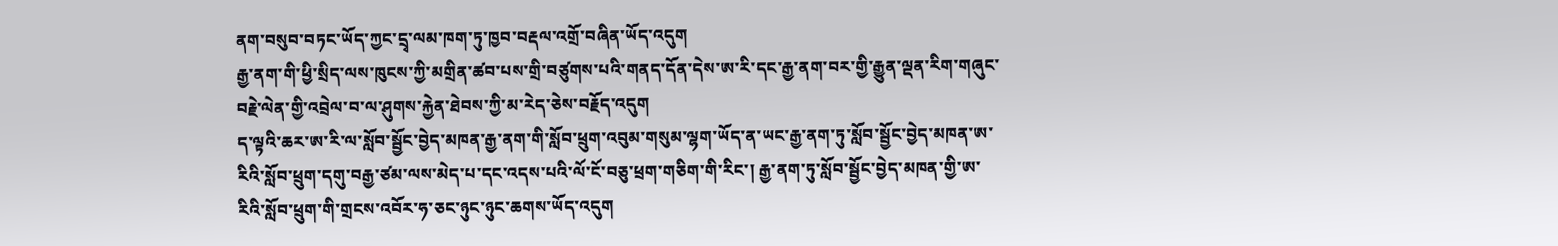ནག་བསུབ་བཏང་ཡོད་ཀྱང་དྲྭ་ལམ་ཁག་ཏུ་ཁྱབ་བརྡལ་འགྲོ་བཞིན་ཡོད་འདུག
རྒྱ་ནག་གི་ཕྱི་སྲིད་ལས་ཁུངས་ཀྱི་མགྲིན་ཚབ་པས་གྲི་བཙུགས་པའི་གནད་དོན་དེས་ཨ་རི་དང་རྒྱ་ནག་བར་གྱི་རྒྱུན་ལྡན་རིག་གཞུང་བརྗེ་ལེན་གྱི་འབྲེལ་བ་ལ་ཤུགས་རྐྱེན་ཐེབས་ཀྱི་མ་རེད་ཅེས་བརྗོད་འདུག
ད་ལྟའི་ཆར་ཨ་རི་ལ་སློབ་སྦྱོང་བྱེད་མཁན་རྒྱ་ནག་གི་སློབ་ཕྲུག་འབུམ་གསུམ་ལྷག་ཡོད་ན་ཡང་རྒྱ་ནག་ཏུ་སློབ་སྦྱོང་བྱེད་མཁན་ཨ་རིའི་སློབ་ཕྲུག་དགུ་བརྒྱ་ཙམ་ལས་མེད་པ་དང་འདས་པའི་ལོ་ངོ་བཅུ་ཕྲག་གཅིག་གི་རིང་། རྒྱ་ནག་ཏུ་སློབ་སྦྱོང་བྱེད་མཁན་གྱི་ཨ་རིའི་སློབ་ཕྲུག་གི་གྲངས་འབོར་ཧ་ཅང་ཉུང་ཉུང་ཆགས་ཡོད་འདུག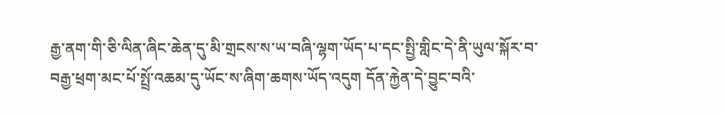རྒྱ་ནག་གི་ཅི་ལིན་ཞིང་ཆེན་དུ་མི་གྲངས་ས་ཡ་བཞི་ལྷག་ཡོད་པ་དང་སྤྱི་གླིང་དེ་ནི་ཡུལ་སྐོར་བ་བརྒྱ་ཕྲག་མང་པོ་སྤྲོ་འཆམ་དུ་ཡོང་ས་ཞིག་ཆགས་ཡོད་འདུག དོན་རྐྱེན་དེ་བྱུང་བའི་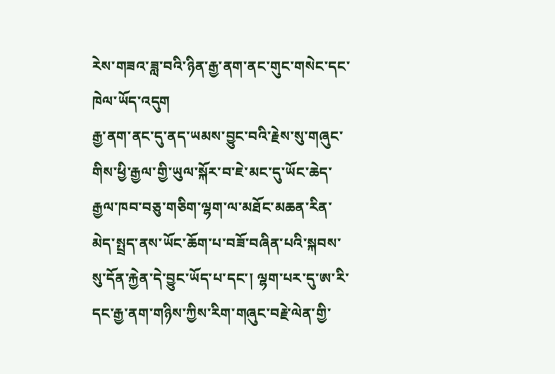རེས་གཟའ་ཟླ་བའི་ཉིན་རྒྱ་ནག་ནང་གུང་གསེང་དང་ཁེལ་ཡོད་འདུག
རྒྱ་ནག་ནང་དུ་ནད་ཡམས་བྱུང་བའི་རྗེས་སུ་གཞུང་གིས་ཕྱི་རྒྱལ་གྱི་ཡུལ་སྐོར་བ་ཇེ་མང་དུ་ཡོང་ཆེད་རྒྱལ་ཁབ་བཅུ་གཅིག་ལྷག་ལ་མཐོང་མཆན་རིན་མེད་སྤྲད་ནས་ཡོང་ཆོག་པ་བཟོ་བཞིན་པའི་སྐབས་སུ་དོན་རྐྱེན་དེ་བྱུང་ཡོད་པ་དང་། ལྷག་པར་དུ་ཨ་རི་དང་རྒྱ་ནག་གཉིས་ཀྱིས་རིག་གཞུང་བརྗེ་ལེན་གྱི་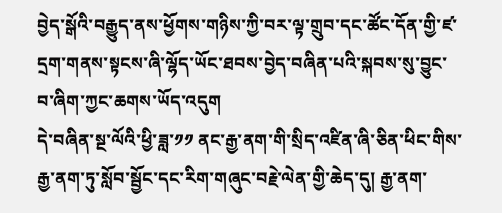བྱེད་སྒོའི་བརྒྱུད་ནས་ཕྱོགས་གཉིས་ཀྱི་བར་ལྟ་གྲུབ་དང་ཚོང་དོན་གྱི་ཛ་དྲག་གནས་སྟངས་ཞི་ལྷོད་ཡོང་ཐབས་བྱེད་བཞིན་པའི་སྐབས་སུ་བྱུང་བ་ཞིག་ཀྱང་ཆགས་ཡོད་འདུག
དེ་བཞིན་སྔ་ལོའི་ཕྱི་ཟླ་༡༡ ནང་རྒྱ་ནག་གི་སྲིད་འཛིན་ཞི་ཅིན་ཕིང་གིས་རྒྱ་ནག་ཏུ་སློབ་སྦྱོང་དང་རིག་གཞུང་བརྗེ་ལེན་གྱི་ཆེད་དུ། རྒྱ་ནག་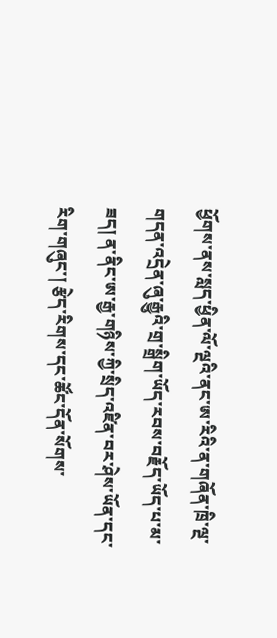ཕྱོགས་ནས་སླད་ཕྱིན་ལོ་ལྔའི་ནང་ཨ་རིའི་ན་གཞོན་ཁྲི་ལྔ་གདན་འདྲེན་ཞུ་རྒྱུའི་གྲ་སྒྲིག་ཡོད་རབས་བརྗོད་ཡོད་པ་མ་ཟད། ན་ནིང་ཨ་རྒྱ་གཉིས་ཀྱི་སྲིད་འཛིན་བར་ཤེས་ཡོན་དང་རིག་གཞུང་། རྩེད་རིགས་དང་ཚོང་དོན་སོགས་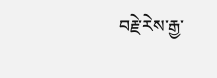བརྗེ་རེས་རྒྱ་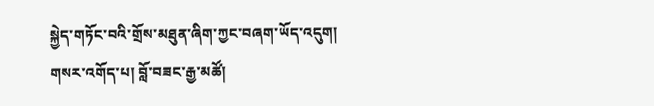སྐྱེད་གཏོང་བའི་གྲོས་མཐུན་ཞིག་ཀྱང་བཞག་ཡོད་འདུག།
གསར་འགོད་པ། བློ་བཟང་རྒྱ་མཚོ།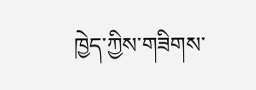ཁྱེད་ཀྱིས་གཟིགས་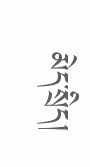མེད་སྲིད།